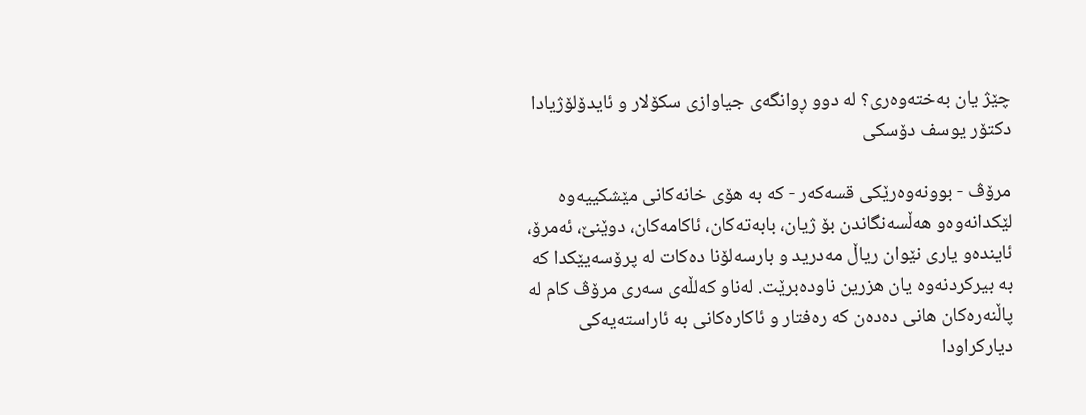چێژ یان بەختەوەری؟ لە دوو ڕوانگەی جیاوازی سکۆلار و ئایدۆلۆژیادا
دكتۆر یوسف دۆسكی

مرۆڤ - بوونەوەرێکی قسەکەر - کە بە هۆی خانەکانی مێشکییەوە لێکدانەوەو هەڵسەنگاندن بۆ ژیان، بابەتەکان، ئاکامەکان، دوێنێ، ئەمرۆ، ئایندەو یاری نێوان ریاڵ مەدرید و بارسەلۆنا دەکات لە پرۆسەیێکدا کە بە بیرکردنەوە یان هزرین ناودەبرێت. لەناو کەلڵەی سەری مرۆڤ کام لە پاڵنەرەکان هانی دەدەن کە رەفتار و ئاکارەکانی بە ئاراستەیەکی دیارکراودا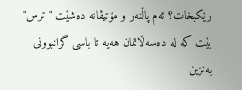رێکبخات؟ ئەم پاڵنەر و مۆتیڤانە دەشێت "ترس" بێت کە لە دەسەڵاتمان هەیە تا باسی گرانبوونی بەنزین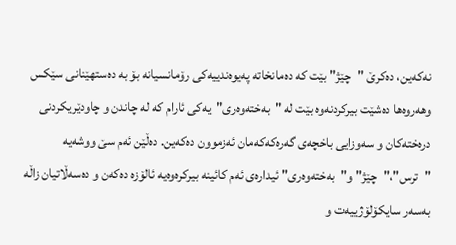نەکەین، دەکرێ "چێژ" بێت کە دەمانخاتە پەیوەندییەکی رۆمانسیانە بۆ بە دەستهێنانی سێکس وهەروەها دەشێت بیرکردنەوە بێت لە "بەختەوەری"یەکی ئارام کە لە چاندن و چاودێریکردنی درەختەکان و سەوزایی باخچەی گەرەکەکەمان ئەزموون دەکەین. دەڵێن ئەم سێ ووشەیە "ترس"،"چێژ" و"بەختەوەری" ئیدارەی ئەم کائینە بیرکرەوەیە ئالۆزە دەکەن و دەسەڵاتیان زاڵە بەسەر سایکۆلۆژییەت و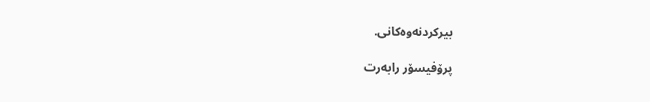بیرکردنەوەکانی.

پرۆفیسۆر رابەرت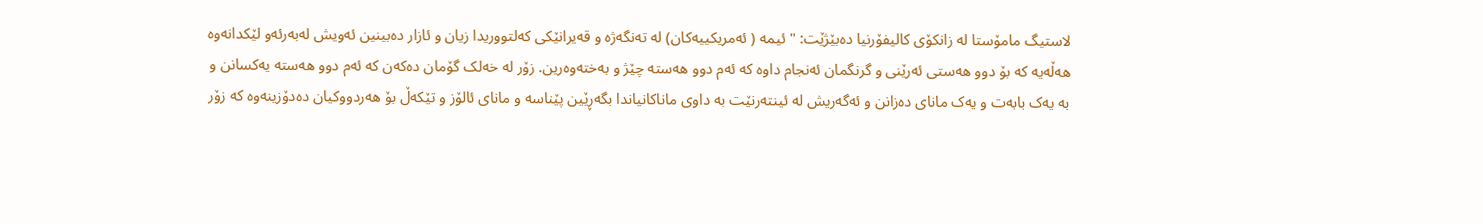لاستیگ مامۆستا لە زانکۆی کالیفۆرنیا دەبێژێت: "ئیمە ( ئەمریکییەکان) لە تەنگەژە و قەیرانێکی کەلتووریدا زیان و ئازار دەبینین ئەویش لەبەرئەو لێکدانەوە هەڵەیە کە بۆ دوو هەستی ئەرێنی و گرنگمان ئەنجام داوە کە ئەم دوو هەستە چێژ و بەختەوەرین. زۆر لە خەلک گۆمان دەکەن کە ئەم دوو هەستە یەکسانن و بە یەک بابەت و یەک مانای دەزانن و ئەگەریش لە ئینتەرنێت بە داوی ماناکانیاندا بگەڕێین پێناسە و مانای ئالۆز و تێکەڵ بۆ هەردووکیان دەدۆزینەوە کە زۆر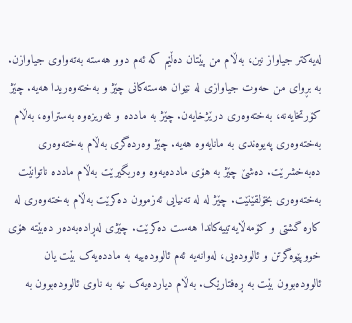لەیەکتر جیاواز نین، بەڵام من پێتان دەڵێم کە ئەم دوو هەستە بەتەواوی جیاوازن. بە بڕوای من حەوت جیاوازی لە نێوان هەستەکانی چێژ و بەختەوەریدا هەیە. چێژ کۆرتخایەنە، بەختەوەری درێژخایەن. چێژ بە ماددە و غەریزەوە بەستراوە، بەڵام بەختەوەری پەیوەندی بە مانایەوە هەیە. چێژ وەردەگری بەڵام بەختەوەری دەبەخشرێت. دەشێ چێژ بە هۆی ماددەیەوە وەربگیرێت بەڵام ماددە ناتوانێت بەختەوەری بخۆلقێنێت. چێژ لە لە تەنیایی ئەزموون دەکرێت بەڵام بەختەوەری لە کارە گشتی و کۆمەڵایەتییەکاندا هەست دەکرێت. چێژی لەڕادەبەدەر دەبێتە هۆی خووپێوەگرتن و ئالوودەیی، لەوانەیە ئەم ئالوودەییە بە ماددەیەک بێت یان ئالوودەبوون بێت بە ڕەفتارێک. بەڵام دیاردەیەک نیە بە ناوی ئالوودەبوون بە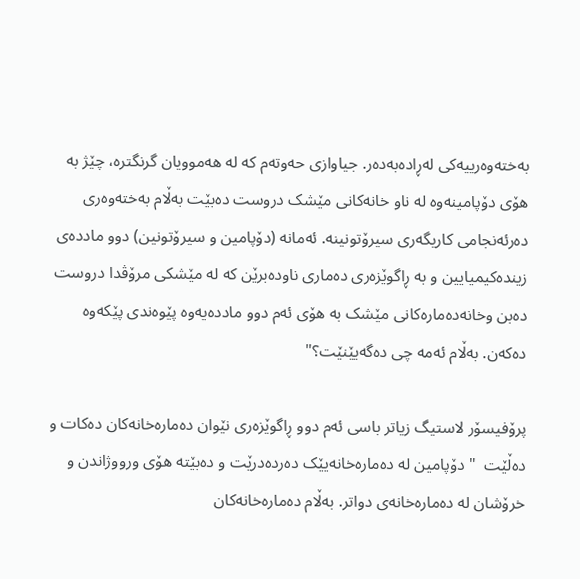بەختەوەرییەکی لەڕادەبەدەر. جیاوازی حەوتەم کە لە هەموویان گرنگترە، چێژ بە هۆی دۆپامینەوە لە ناو خانەکانی مێشک دروست دەبێت بەڵام بەختەوەری دەرئەنجامی کاریگەری سیرۆتونینە. ئەمانە (دۆپامین و سیرۆتونین) دوو ماددەی زیندەکیمیایین و بە ڕاگوێزەری دەماری ناودەبرێن کە لە مێشکی مرۆڤدا دروست دەبن وخانەدەمارەکانی مێشک بە هۆی ئەم دوو ماددەیەوە پێوەندی پێکەوە دەکەن. بەڵام ئەمە چی دەگەیێنێت؟"

پرۆفیسۆر لاستیگ زیاتر باسی ئەم دوو ڕاگوێزەری نێوان دەمارەخانەکان دەکات و دەڵێت  " دۆپامین لە دەمارەخانەیێک دەردەدرێت و دەبێتە هۆی ورووژاندن و خرۆشان لە دەمارەخانەی دواتر. بەڵام دەمارەخانەکان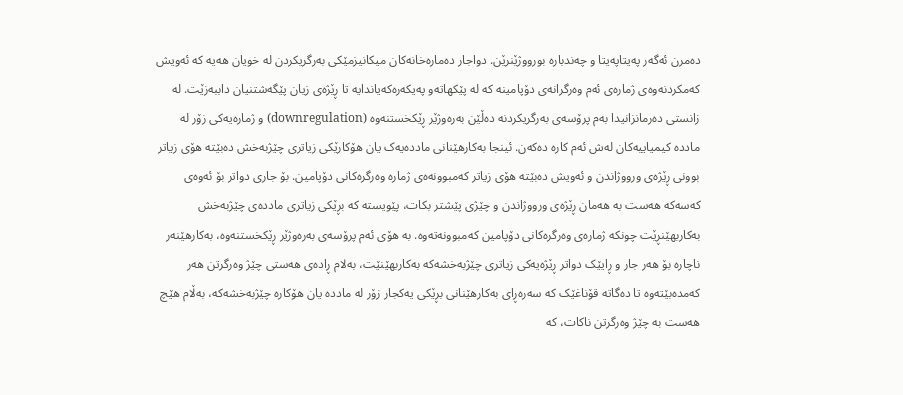دەمرن ئەگەر پەیتاپەیتا و چەندبارە بورووژێنرێن. دواجار دەمارەخانەکان میکانیزمێکی بەرگریکردن لە خویان هەیە کە ئەویش کەمکردنەوەی ژمارەی ئەم وەرگرانەی دۆپامینە کە لە پێکهاتەو پەیکەرەکەیاندایە تا ڕێژەی زیان پێگەشتنیان داببەزێت. لە زانستی دەرمانزانیدا بەم پرۆسەی بەرگریکردنە دەڵێن بەرەوژێر ڕێکخستنەوە (downregulation) و ژمارەیەکی زۆر لە ماددە کیمیاییەکان لەش ئەم کارە دەکەن. ئینجا بەکارهێنانی ماددەیەک یان هۆکارێکی زیاتری چێژبەخش دەبێتە هۆی زیاتر بوونی ڕێژەی ورووژاندن و ئەویش دەبێتە هۆی زیاتر کەمبوونەەی ژمارە وەرگرەکانی دۆپامین. بۆ جاری دواتر بۆ ئەوەی کەسەکە هەست بە هەمان ڕێژەی ورووژاندن و چێژی پێشتر بکات، پێویستە کە بڕێکی زیاتری ماددەی چێژبەخش بەکاربهێنڕێت چونکە ژمارەی وەرگرەکانی دۆپامین کەمبوونەتەوە. بە هۆی ئەم پرۆسەی بەرەوژێر ڕێکخستنەوە، بەکارهێنەر ناچارە بۆ هەر جار و ڕایێک دواتر ڕێژەیەکی زیاتری چێژبەخشەکە بەکاربهێنێت، بەلام ڕادەی هەستی چێژ وەرگرتن هەر کەمدەبێتەوە تا دەگاتە قۆناغێک کە سەرەڕای بەکارهێنانی بڕێکی یەکجار زۆر لە ماددە یان هۆکارە چێژبەخشەکە، بەڵام هێچ هەست بە چێژ وەرگرتن ناکات، کە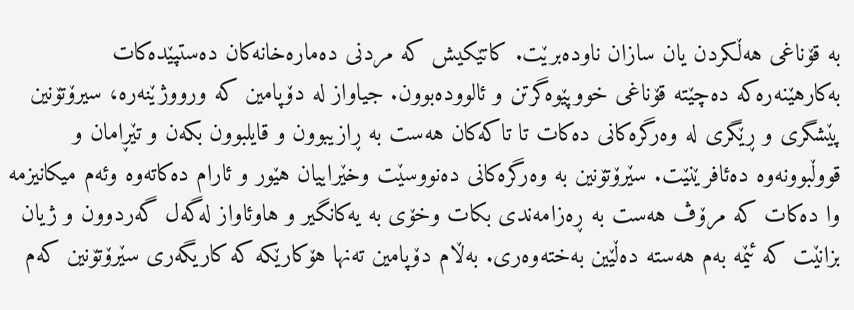بە قۆناغی هەڵکردن یان سازان ناودەبرێت. کاتێکیش کە مردنی دەمارەخانەکان دەستپێدەکات بەکارهێنەرەکە دەچێتە قۆناغی خووپێوەگرتن و ئالوودەبوون. جیاواز لە دۆپامین کە ورووژێنەرە، سیرۆتۆنین پێشگری و ڕێگری لە وەرگرەکانی دەکات تا تاکەکان هەست بە ڕازیبوون و قایلبوون بکەن و تێڕامان و قووڵبوونەوە دەئافرێنێت. سێرۆتۆنین بە وەرگرەکانی دەنووسێت وخێراییان هێور و ئارام دەکاتەوە وئەم میکانیزمە وا دەکات کە مرۆڤ هەست بە ڕەزامەندی بکات وخۆی بە یەکانگیر و هاوئاواز لەگەل گەردوون و ژیان بزانێت کە ئێمە بەم هەستە دەڵێین بەختەوەری. بەڵام دۆپامین تەنها هۆکارێکە کە کاریگەری سێرۆتۆنین کەم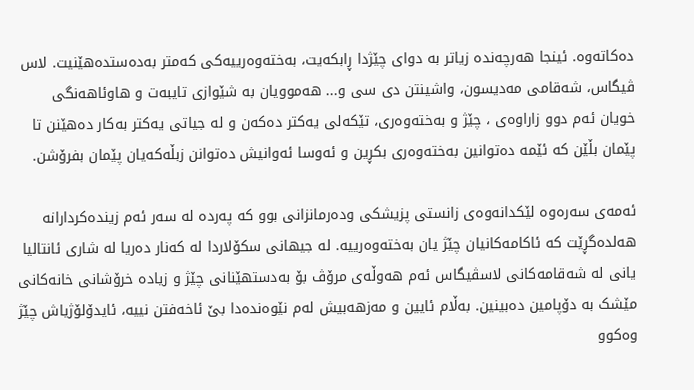دەکاتەوە. ئینجا هەرچەندە زیاتر بە دوای چێژدا ڕابکەیت، بەختەوەرییەکی کەمتر بەدەستدەهێنیت. لاس ڤیگاس، شەقامی مەدیسون، واشینتن دی سی و... هەموویان بە شێوازی تایبەت و هاوئاهەنگی خویان ئەم دوو زاراوەی ، چێژ و بەختەوەری، تێکەلی یەکتر دەکەن و لە جیاتی یەکتر بەکار دەهێنن تا پێمان بڵێن کە ئێمە دەتوانین بەختەوەری بکڕین و ئەوسا ئەوانیش دەتوانن زبڵەکەیان پێمان بفرۆشن.

ئەمەی سەرەوە لێکدانەوەی زانستی پزیشکی ودەرمانزانی بوو کە پەردە لە سەر ئەم زیندەکردارانە هەلدەگڕێت کە ئاکامەکانیان چێژ یان بەختەوەرییە. لە جیهانی سکۆلاردا لە کەنار دەریا لە شاری ئانتالیا یانی لە شەقامەکانی لاسڤیگاس ئەم هەوڵەی مرۆڤ بۆ بەدستهێنانی چێژ و زیادە خرۆشانی خانەکانی مێشک بە دۆپامین دەبینین. بەڵام ئایین و مەزهەبیش لەم نێوەندەدا بێ ئاخەفتن نییە، ئایدۆلۆژیاش چێژ وەکوو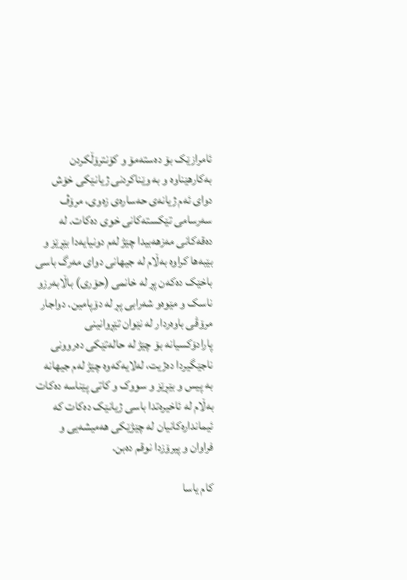ئامرازێک بۆ دەستەمۆ و کۆنترۆڵکردن بەکارهێناوە و بە وێناکردنی ژیانێکی خۆش دوای ئەم ژیانەی حەسارەی زەوی، مرۆڤ سەرسامی تێکستەکانی خوی دەکات. لە دەقەکانی مەزهەبیدا چێژ لەم دونیایەدا بێڕێز و بێبەها کراوە بەڵام لە جیهانی دوای مەرگ باسی باخێک دەکەن پڕ لە خانمی (حۆری) باڵابەرزو ناسک و مێوەو شەرابی پڕ لە دۆپامین. دواجار مرۆڤی باوەردار لە نێوان تێڕوانینی پارادۆکسیانە بۆ چێژ لە حالەتێکی دەروونی ناجێگیردا دەژیت، لەلایەکەوە چێژ لەم جیهانە بە پیس و بێڕێز و سووک و کاتی پێناسە دەکات بەڵام لە ئاخیرەتدا باسی ژیانێک دەکات کە  ئیماندارەکانیان لە چێژێکی هەمیشەیی و فراوان و پیرۆزدا نوقم دەبن.

کام یاسا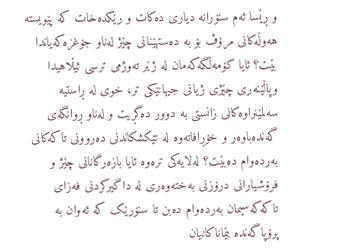و ڕێسا ئەم سنۆرانە دیاری دەکات و رێکدەخات کە پێویستە هەوڵەکانی مرۆڤ بۆ بە دەستهێنانی چێژ لەناو جۆغزەکەیاندا بێت؟ ئایا کۆمەڵگەکەمان لە ژێر تەوژمی ترسی ئیڵاهیدا وپاڵێنەری چێژی ژیانی جیهانێکی تر، خوی لە ڕاستیە سەلمێنراوەکانی زانستی بە دوور دەگڕیت و لەناو ڕوانگەی گەندەباوەر و خۆڕافاتەوە لە تێکشکاندنی دەروونی تاکەکانی بەردەوام دەبێت؟ لەلایەکی ترەوە ئایا بازەرگانانی چێژ و فرۆشیارانی درۆزنی بەختەوەری لە داگیرکردنی فەزای تاکەکەسیمان بەردەوام دەبن تا سنۆرێک کە ئەوان بە پرۆپاگەندە بێماناکانیان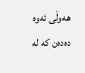هەوڵی ئەوە دەدەن کە لە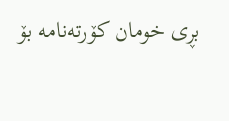بڕی خومان کۆرتەنامە بۆ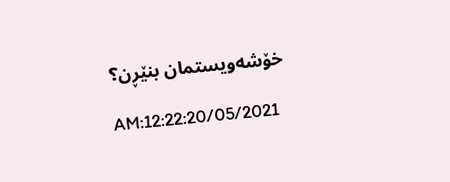خۆشەویستمان بنێڕن؟

AM:12:22:20/05/2021